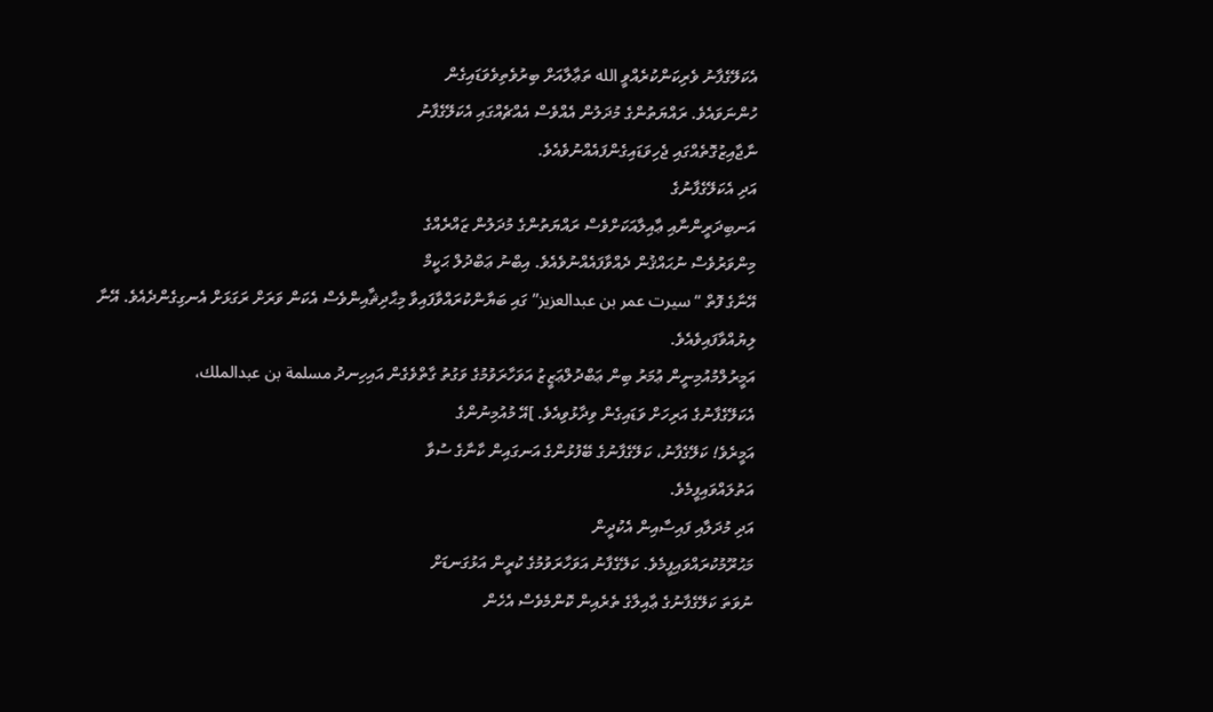އެކަލޭގެފާނު ވެރިކަންކުރެއްވީ الله ތަޢާލާއަށް ބިރުވެތިވެވަޑައިގެން
ހުންނަވައެވެ. ރައްޔަތުންގެ މުދަލުން އެއްވެސް އެއްޗެއްގައި އެކަލޭގެފާނު
ނާޖާއިޒުގޮތެއްގައި ޖެހިވަޑައިގެންފައެއްނުވެއެވެ.
އަދި އެކަލޭގެފާނުގެ
އަނބިދަރީންނާއި ޢާއިލާއަކަށްވެސް ރައްޔަތުންގެ މުދަލުން ޒައްރެއްގެ
މިންވަރުވެސް ނުޙައްޤުން ދެއްވާފައެއްނުވެއެވެ. އިބްނު ޢަބްދުލް ޙަކީމް
އޭނާގެ ފޮތް “سيرت عمر بن عبدالعزيز” ގައި ބަޔާންކުރައްވާފައިވާ މިޙާދިޘާއިންވެސް އެކަން ވަރަށް ރަގަޅަށް އެނގިގެންދެއެވެ. އޭނާ ލިޔުއްވާފައިވެއެވެ.
އަމީރުލްމުއުމިނީން ޢުމަރު ބިން ޢަބްދުލްޢަޒީޒު އަވަހާރަވުމުގެ ވަގުތު ގާތްވެގެން އައިހިނދު مسلمة بن عبدالملك،
އެކަލޭގެފާނުގެ އަރިހަށް ވަޑައިގެން ވިދާޅުވިއެވެ. ]އޭ މުއުމިނުންގެ
އަމީރެވެ! ކަލޭގެފާނު، ކަލޭގެފާނުގެ ބޭފުޅުންގެ އަނގައިން ކާނާގެ ސުވާ
އަތުލައްވައިފީމެވެ.
އަދި މުދަލާއި ފައިސާއިން އެކުދީން
މަޙުރޫމުކުރައްވައިފީމެވެ. ކަލޭގެފާނު އަވަހާރަވުމުގެ ކުރީން އަޅުގަނޑަށް
ނުވަތަ ކަލޭގެފާނުގެ ޢާއިލާގެ ތެރެއިން ކޮންމެވެސް އެހެން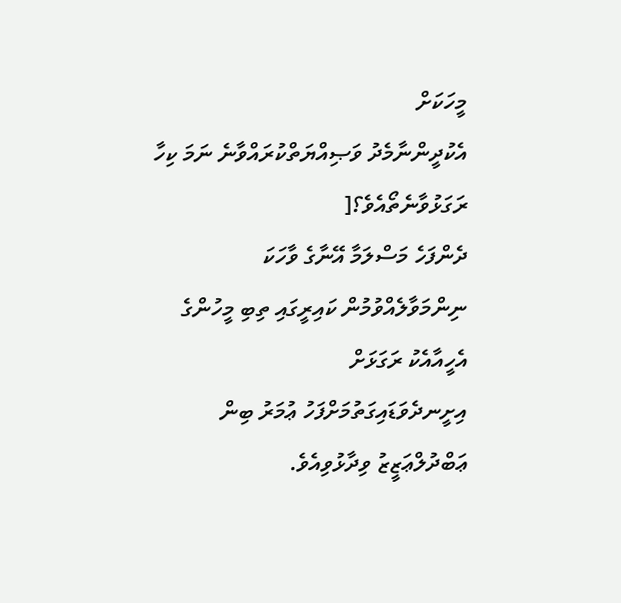މީހަކަށް
އެކުދީންނާމެދު ވަޞިއްޔަތްކުރައްވާނެ ނަމަ ކިހާ ރަގަޅުވާނެތޯއެވެ؟[
ދެންފަހެ މަސްލަމާ އޭނާގެ ވާހަކަ
ނިންމަވާލެއްވުމުން ކައިރީގައި ތިބި މީހުންގެ އެހީއާއެކު ރަގަޅަށް
އިށީނދެވަޑައިގަތުމަށްފަހު ޢުމަރު ބިން ޢަބްދުލްޢަޒީޒު ވިދާޅުވިއެވެ.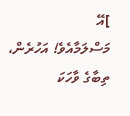]އޭ
މަސްލަމާއެވެ! އަހުރެން، ތިބާގެ ވާހަކަ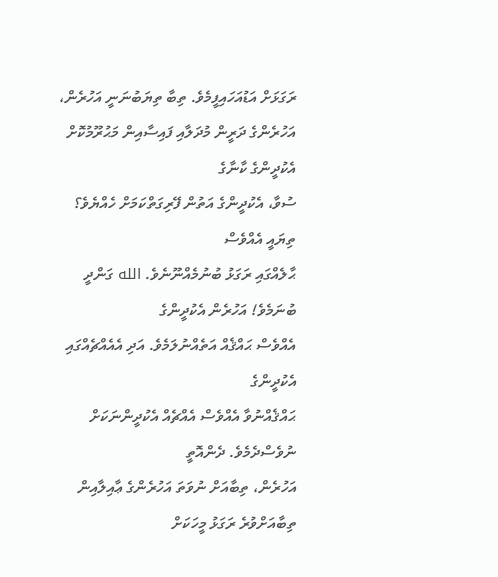ރަގަޅަށް އަޑުއަހައިފީމެވެ. ތިބާ ތިޔަބުނަނީ އަހުރެން،
އަހުރެންގެ ދަރީން މުދަލާއި ފައިސާއިން މަޙުރޫމުކޮށް އެކުދީންގެ ކާނާގެ
ސުވާ، އެކުދީންގެ އަތުން ފޭރިގަތްކަމަށް ހެއްޔެވެ؟
ތިޔައީ އެއްވެސް
ޙާލެއްގައި ރަގަޅު ބުނުމެއްނޫނެވެ. الله ގަންދީ ބުނަމެވެ! އަހުރެން އެކުދީންގެ
އެއްވެސް ޙައްޤެއް އަތެއްނުލަމެވެ. އަދި އެއެއްޗެއްގައި އެކުދީންގެ
ޙައްޤެއްނުވާ އެއްވެސް އެއްޗެއް އެކުދީންނަކަށް ނުވެސްދެމެވެ. ދެންއޮތީ
އަހުރެން، ތިބާއަށް ނުވަތަ އަހުރެންގެ ޢާއިލާއިން
ތިބާއަށްވުރެ ރަގަޅު މީހަކަށް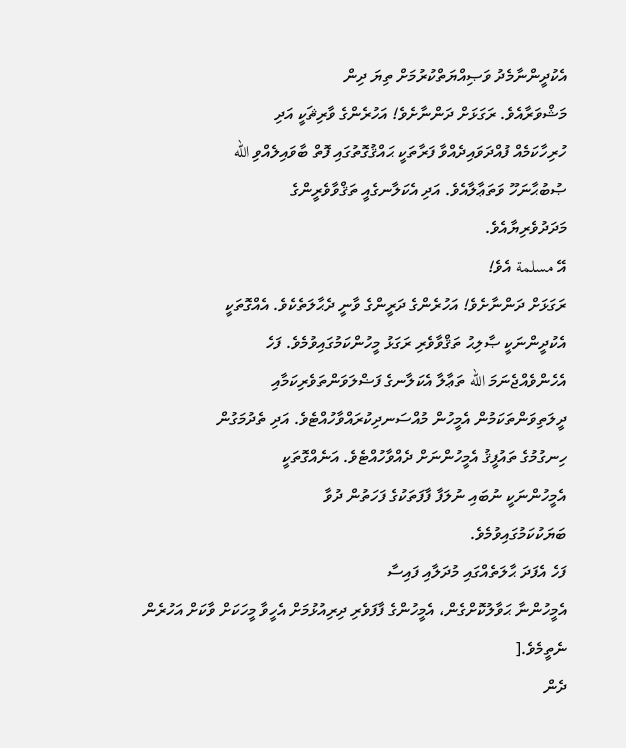އެކުދީންނާމެދު ވަޞިއްޔަތްކުރުމަށް ތިޔަ ދިން
މަޝްވަރާއެވެ. ރަގަޅަށް ދަންނާށެވެ! އަހުރެންގެ ވާރިޘަކީ އަދި
ހުރިހާކަމެއް ފުއްދަވައިދެއްވާ ފަރާތަކީ ޙައްޤުގޮތުގައި ފޮތް ބާވައިލެއްވި الله
ޞުބުޙާނަހޫ ވަތަޢާލާއެވެ. އަދި އެކަލާނގެއީ ތަޤްވާވެރީންގެ
މަދަދުވެރިޔާއެވެ.
އޭ مسلمة އެވެ!
ރަގަޅަށް ދަންނާށެވެ! އަހުރެންގެ ދަރީންގެ ވާނީ ދެޙާލަތެކެވެ. އެއްގޮތަކީ
އެކުދީންނަކީ ޞާލިޙު ތަޤްވާވެރި ރަގަޅު މީހުންކަމުގައިވުމެވެ. ފަހެ
އެހެންވެއްޖެނަމަ الله ތަޢާލާ އެކަލާނގެ ފަޟްލަވަންތަވެރިކަމާއި
ދީލަތިވަންތަކަމުން އެމީހުން މުއްސަނދިކުރައްވާހުއްޓެވެ. އަދި ތެދުމަގުން
ހިނގުމުގެ ތައުފީޤު އެމީހުންނަށް ދެއްވާހުއްޓެވެ. އަނެއްގޮތަކީ
އެމީހުންނަކީ ނުބައި ނުލަފާ ފާފަތަކުގެ ފަހަތުން ދުވާ
ބަޔަކުކަމުގައިވުމެވެ.
ފަހެ އެފަދަ ޙާލަތެއްގައި މުދަލާއި ފައިސާ
އެމީހުންނާ ޙަވާލުކޮށްގެން، އެމީހުންގެ ފާފަވެރި ދިރިއުޅުމަށް އެހީވާ މީހަކަށް ވާކަށް އަހުރެން ނެތީމެވެ.[
ދެން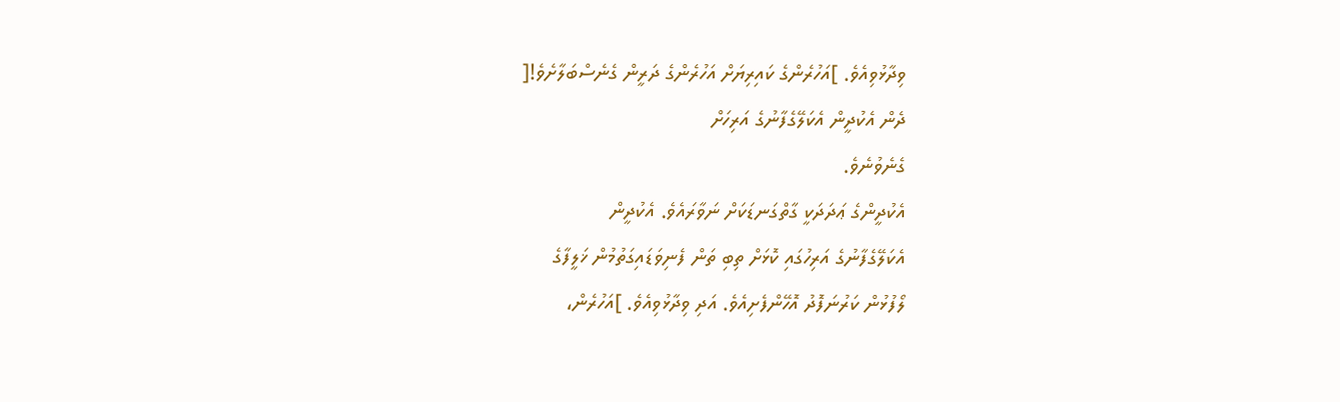ވިދާޅުވިއެވެ. ]އަހުރެންގެ ކައިރިޔަށް އަހުރެންގެ ދަރީން ގެނެސްބަލާށެވެ![
ދެން އެކުދީން އެކަލޭގެފާނުގެ އަރިހަށް
ގެނެވުނެވެ.
އެކުދީންގެ ޢަދަދަކީ ގާތްގަނޑަކަށް ނަވާރައެވެ. އެކުދީން
އެކަލޭގެފާނުގެ އަރިހުގައި ކޮޅަށް ތިބި ތަން ފެނިވަޑައިގަތުމުން ޚަލީފާގެ
ލޯފުޅުން ކަރުނަފޮދު އޮހޭންފެށިއެވެ. އަދި ވިދާޅުވިއެވެ. ]އަހުރެން،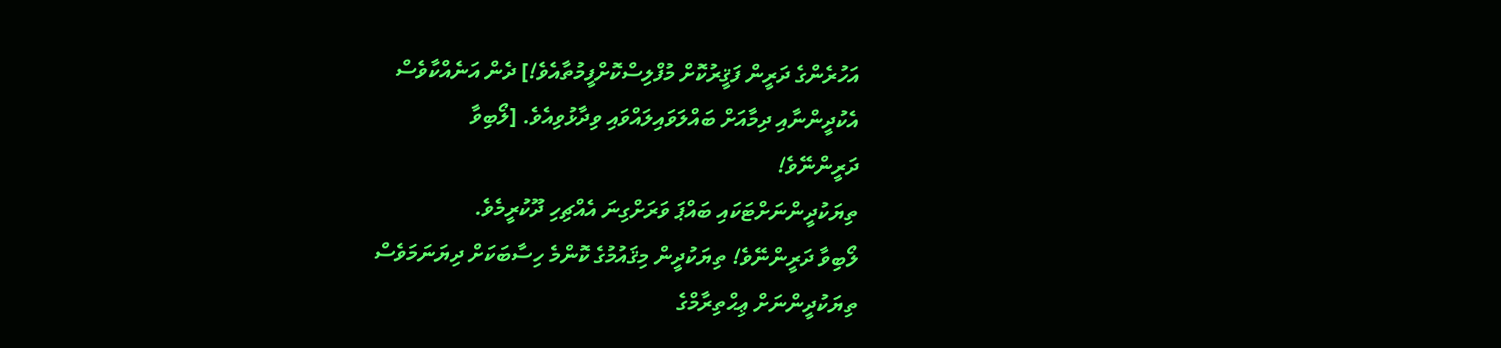އަހުރެންގެ ދަރީން ފަޤީރުކޮށް މުފްލިސްކޮށްފީމުތާއެވެ!] ދެން އަނެއްކާވެސް
އެކުދީންނާއި ދިމާއަށް ބައްލަވައިލައްވައި ވިދާޅުވިއެވެ. [ލޯބިވާ
ދަރީންނޭވެ!
ތިޔަކުދީންނަށްޓަކައި ބައްޕަ ވަރަށްގިނަ އެއްޗިހި ދޫކުރީމެވެ.
ލޯބިވާ ދަރީންނޭވެ! ތިޔަކުދީން މިޤައުމުގެ ކޮންމެ ހިސާބަކަށް ދިޔަނަމަވެސް
ތިޔަކުދީންނަށް ޢިޙްތިރާމްގެ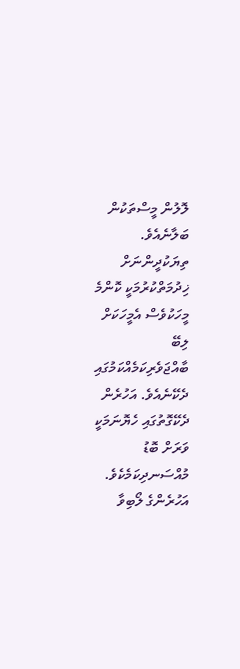ލޮލުން މީސްތަކުން ބަލާނެއެވެ. ތިޔަކުދީންނަށް
ޚިދުމަތްކުރުމަކީ ކޮންމެ މީހަކުވެސް އެމީހަކަށް ލިބޭ
ބާއްޖަވެރިކަމެއްކަމުގައި ދެކޭނެއެވެ. އަހުރެން ދެކޭގޮތުގައި ހެޔޮނަމަކީ
ވަރަށް ބޮޑު މުއްސަނދިކަމެކެވެ. އަހުރެންގެ ލޯބިވާ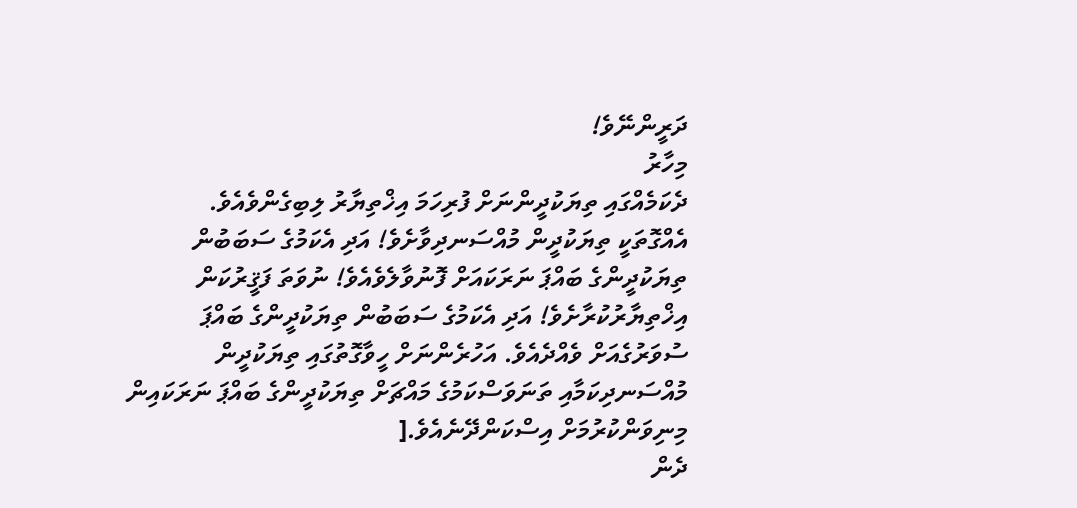ދަރީންނޭވެ!
މިހާރު
ދެކަމެއްގައި ތިޔަކުދީންނަށް ފުރިހަމަ އިޚްތިޔާރު ލިބިގެންވެއެވެ.
އެއްގޮތަކީ ތިޔަކުދީން މުއްސަނދިވާށެވެ! އަދި އެކަމުގެ ސަބަބުން
ތިޔަކުދީންގެ ބައްޕަ ނަރަކައަށް ފޮނުވާލެވެއެވެ! ނުވަތަ ފަޤީރުކަން
އިޚްތިޔާރުކުރާށެވެ! އަދި އެކަމުގެ ސަބަބުން ތިޔަކުދީންގެ ބައްޕަ
ސުވަރުގެއަށް ވެއްދެއެވެ. އަހުރެންނަށް ހީވާގޮތުގައި ތިޔަކުދީން
މުއްސަނދިކަމާއި ތަނަވަސްކަމުގެ މައްޗަށް ތިޔަކުދީންގެ ބައްޕަ ނަރަކައިން
މިނިވަންކުރުމަށް އިސްކަންދޭނެއެވެ.[
ދެން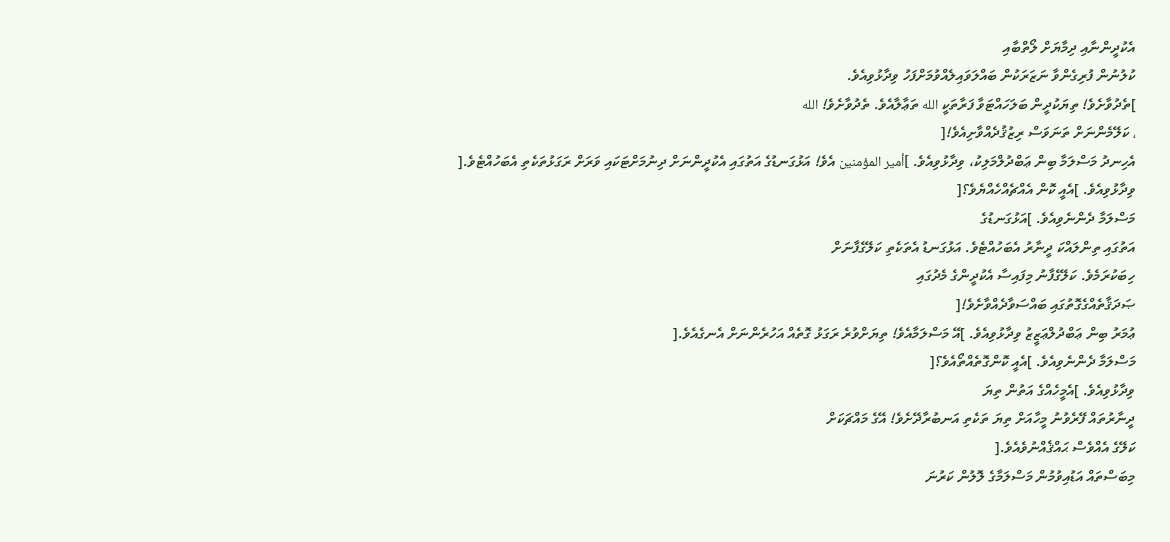އެކުދީންނާއި ދިމާޔަށް ލޯތްބާއި
ކުލުނުން ފުރިގެންވާ ނަޒަރަކުން ބައްލަވައިލެއްވުމަށްފަހު ވިދާޅުވިއެވެ.
]ތެދުވާށެވެ! ތިޔަކުދީން ބަލަހައްޓަވާ ފަރާތަކީ الله ތަޢާލާއެވެ. ތެދުވާށެވެ! الله
، ކަލޭމެންނަށް ތަނަވަސް ރިޒުޤުދެއްވާށިއެވެ![
އެހިނދު މަސްލަމާ ބިން ޢަބްދުލްމަލިކު، ވިދާޅުވިއެވެ. ]أمير المؤمنين އެވެ! އަޅުގަނޑުގެ އަތުގައި އެކުދީންނަށް ދިނުމަށްޓަކައި ވަރަށް ރަގަޅުތަކެތި އެބަހުއްޓެވެ.[
ވިދާޅުވިއެވެ. ]އެއީ ކޮން އެއްޗެއްހެއްޔެވެ؟[
މަސްލަމާ ދެންނެވިއެވެ. ]އަޅުގަނޑުގެ
އަތުގައި ތިންލައްކަ ދީނާރު އެބަހުއްޓެވެ. އަޅުގަނޑު އެތަކެތި ކަލޭގެފާނަށް
ހިބަކުރަމެވެ. ކަލޭގެފާނު މިފައިސާ އެކުދީންގެ މެދުގައި
ޞަދަޤާތެއްގެގޮތުގައި ބައްސަވާދެއްވާށެވެ![
ޢުމަރު ބިން ޢަބްދުލްޢަޒީޒު ވިދާޅުވިއެވެ. ]އޭ މަސްލަމާއެވެ! ތިޔަށްވުރެ ރަގަޅު ގޮތެއް އަހުރެންނަށް އެނގެއެވެ.[
މަސްލަމާ ދެންނެވިއެވެ. ]އެއީ ކޮންގޮތެއްތޯއެވެ؟[
ވިދާޅުވިއެވެ. ]އެމީހެއްގެ އަތުން ތިޔަ
ދީނާރުތައް ފޭރެވުނު މީހާއަށް ތިޔަ ތަކެތި އަނބުރާދޭށެވެ! އޭގެ މައްޗަކަށް
ކަލޭގެ އެއްވެސް ޙައްޤެއްނުވެއެވެ.[
މިބަސްތައް އަޑުއިވުމުން މަސްލަމާގެ ލޮލުން ކަރުނަ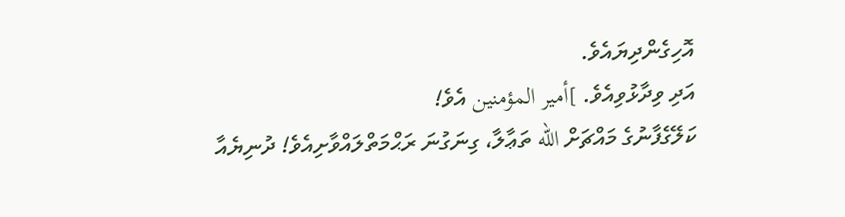އޮހިގެންދިޔައެވެ.
އަދި ވިދާޅުވިއެވެ. ]أمير المؤمنين އެވެ!
ކަލޭގެފާނުގެ މައްޗަށް الله ތަޢާލާ، ގިނަގުނަ ރަޙްމަތްލައްވާށިއެވެ! ދުނިޔެއާ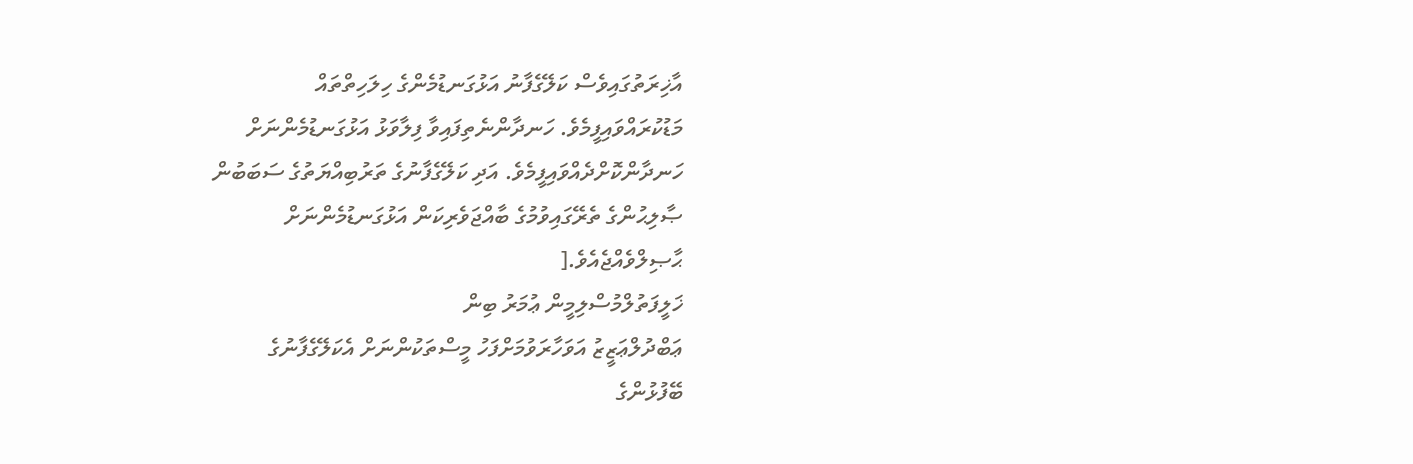އާޚިރަތުގައިވެސް ކަލޭގެފާނު އަޅުގަނޑުމެންގެ ހިލަހިތްތައް
މަޑުކުރައްވައިފީމެވެ. ހަނދާންނެތިފައިވާ ފިލާވަޅު އަޅުގަނޑުމެންނަށް
ހަނދާންކޮށްދެއްވައިފީމެވެ. އަދި ކަލޭގެފާނުގެ ތަރުބިއްޔަތުގެ ސަބަބުން
ޞާލިޙުންގެ ތެރޭގައިވުމުގެ ބާއްޖަވެރިކަން އަޅުގަނޑުމެންނަށް
ޙާޞިލްވެއްޖެއެވެ.[
ޚަލީފަތުލްމުސްލިމީން ޢުމަރު ބިން
ޢަބްދުލްޢަޒީޒު އަވަހާރަވުމަށްފަހު މީސްތަކުންނަށް އެކަލޭގެފާނުގެ
ބޭފުޅުންގެ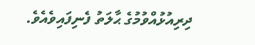ދިރިއުޅުއްވުމުގެ ޙާލަތު ފެނިފައިވެއެވެ.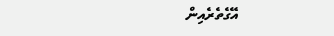އޭގެތެރެއިން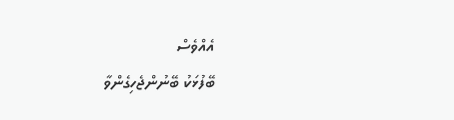އެއްވެސް
ބޭފުޅަކު ބޭނުންޖެހިގެންވާ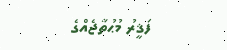ފަޤީރު މުޙުތާޖެއްގެ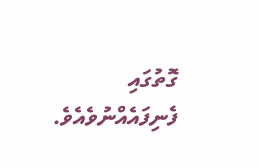ގޮތުގައި
ފެނިފައެއްނުވެއެވެ.